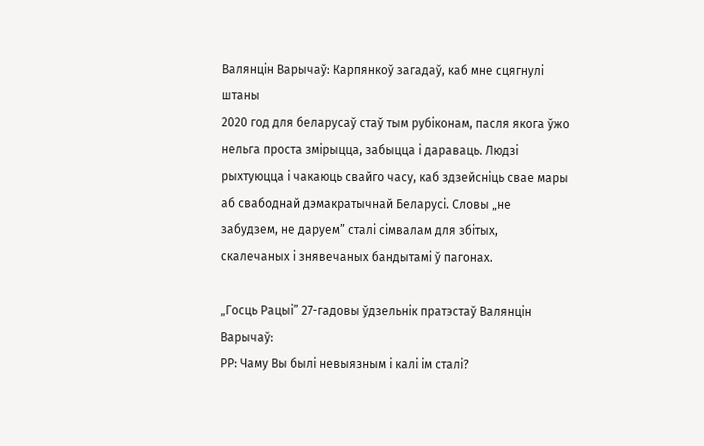Валянцін Варычаў: Карпянкоў загадаў, каб мне сцягнулі штаны
2020 год для беларусаў стаў тым рубіконам, пасля якога ўжо нельга проста змірыцца, забыцца і дараваць. Людзі рыхтуюцца і чакаюць свайго часу, каб здзейсніць свае мары аб свабоднай дэмакратычнай Беларусі. Словы „не забудзем, не даруем” сталі сімвалам для збітых, скалечаных і знявечаных бандытамі ў пагонах.

„Госць Рацыі” 27-гадовы ўдзельнік пратэстаў Валянцін Варычаў:
РР: Чаму Вы былі невыязным і калі ім сталі?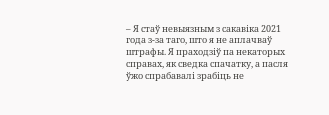– Я стаў невыязным з сакавіка 2021 года з-за таго, што я не аплачваў штрафы. Я праходзіў па некаторых справах, як сведка спачатку, а пасля ўжо спрабавалі зрабіць не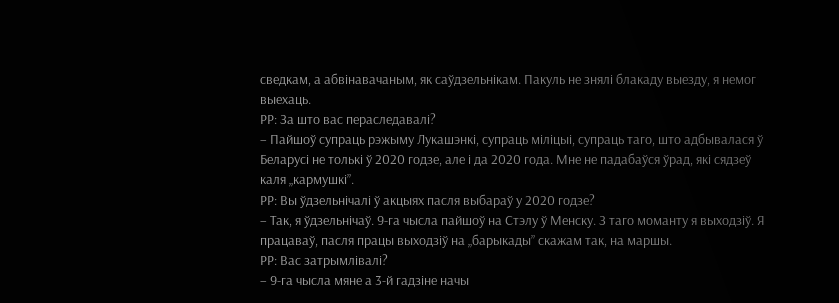сведкам, а абвінавачаным, як саўдзельнікам. Пакуль не знялі блакаду выезду, я немог выехаць.
РР: За што вас пераследавалі?
– Пайшоў супраць рэжыму Лукашэнкі, супраць міліцыі, супраць таго, што адбывалася ў Беларусі не толькі ў 2020 годзе, але і да 2020 года. Мне не падабаўся ўрад, які сядзеў каля „кармушкі”.
РР: Вы ўдзельнічалі ў акцыях пасля выбараў у 2020 годзе?
– Так, я ўдзельнічаў. 9-га чысла пайшоў на Стэлу ў Менску. З таго моманту я выходзіў. Я працаваў, пасля працы выходзіў на „барыкады” скажам так, на маршы.
РР: Вас затрымлівалі?
– 9-га чысла мяне а 3-й гадзіне начы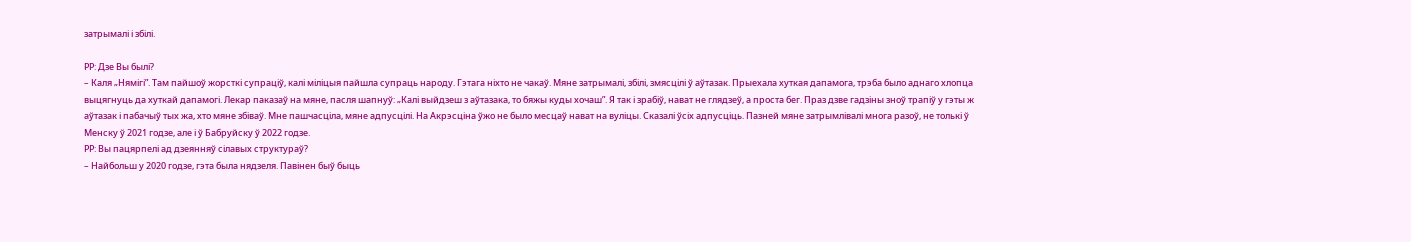затрымалі і збілі.

РР: Дзе Вы былі?
– Каля „Нямігі”. Там пайшоў жорсткі супраціў, калі міліцыя пайшла супраць народу. Гэтага ніхто не чакаў. Мяне затрымалі, збілі, змясцілі ў аўтазак. Прыехала хуткая дапамога, трэба было аднаго хлопца выцягнуць да хуткай дапамогі. Лекар паказаў на мяне, пасля шапнуў: „Калі выйдзеш з аўтазака, то бяжы куды хочаш”. Я так і зрабіў, нават не глядзеў, а проста бег. Праз дзве гадзіны зноў трапіў у гэты ж аўтазак і пабачыў тых жа, хто мяне збіваў. Мне пашчасціла, мяне адпусцілі. На Акрэсціна ўжо не было месцаў нават на вуліцы. Сказалі ўсіх адпусціць. Пазней мяне затрымлівалі многа разоў, не толькі ў Менску ў 2021 годзе, але і ў Бабруйску ў 2022 годзе.
РР: Вы пацярпелі ад дзеянняў сілавых структураў?
– Найбольш у 2020 годзе, гэта была нядзеля. Павінен быў быць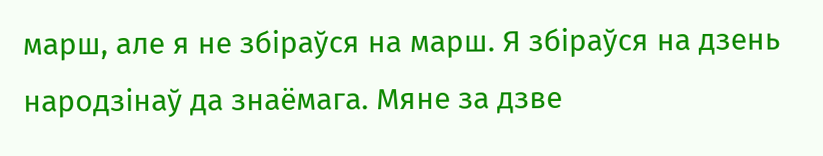марш, але я не збіраўся на марш. Я збіраўся на дзень народзінаў да знаёмага. Мяне за дзве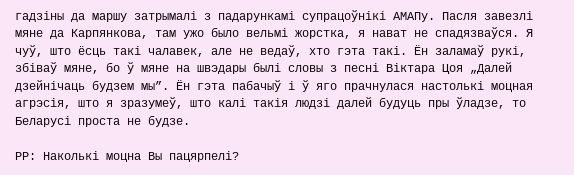гадзіны да маршу затрымалі з падарункамі супрацоўнікі АМАПу. Пасля завезлі мяне да Карпянкова, там ужо было вельмі жорстка, я нават не спадязваўся. Я чуў, што ёсць такі чалавек, але не ведаў, хто гэта такі. Ён заламаў рукі, збіваў мяне, бо ў мяне на швэдары былі словы з песні Віктара Цоя „Далей дзейнічаць будзем мы”. Ён гэта пабачыў і ў яго прачнулася настолькі моцная агрэсія, што я зразумеў, што калі такія людзі далей будуць пры ўладзе, то Беларусі проста не будзе.

РР: Наколькі моцна Вы пацярпелі?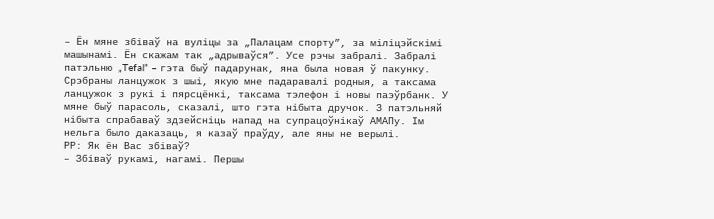– Ён мяне збіваў на вуліцы за „Палацам спорту”, за міліцэйскімі машынамі. Ён скажам так „адрываўся”. Усе рэчы забралі. Забралі патэльню „Tefal” – гэта быў падарунак, яна была новая ў пакунку. Срэбраны ланцужок з шыі, якую мне падаравалі родныя, а таксама ланцужок з рукі і пярсцёнкі, таксама тэлефон і новы паэўрбанк. У мяне быў парасоль, сказалі, што гэта нібыта дручок. З патэльняй нібыта спрабаваў здзейсніць напад на супрацоўнікаў АМАПу. Ім нельга было даказаць, я казаў праўду, але яны не верылі.
РР: Як ён Вас збіваў?
– Збіваў рукамі, нагамі. Першы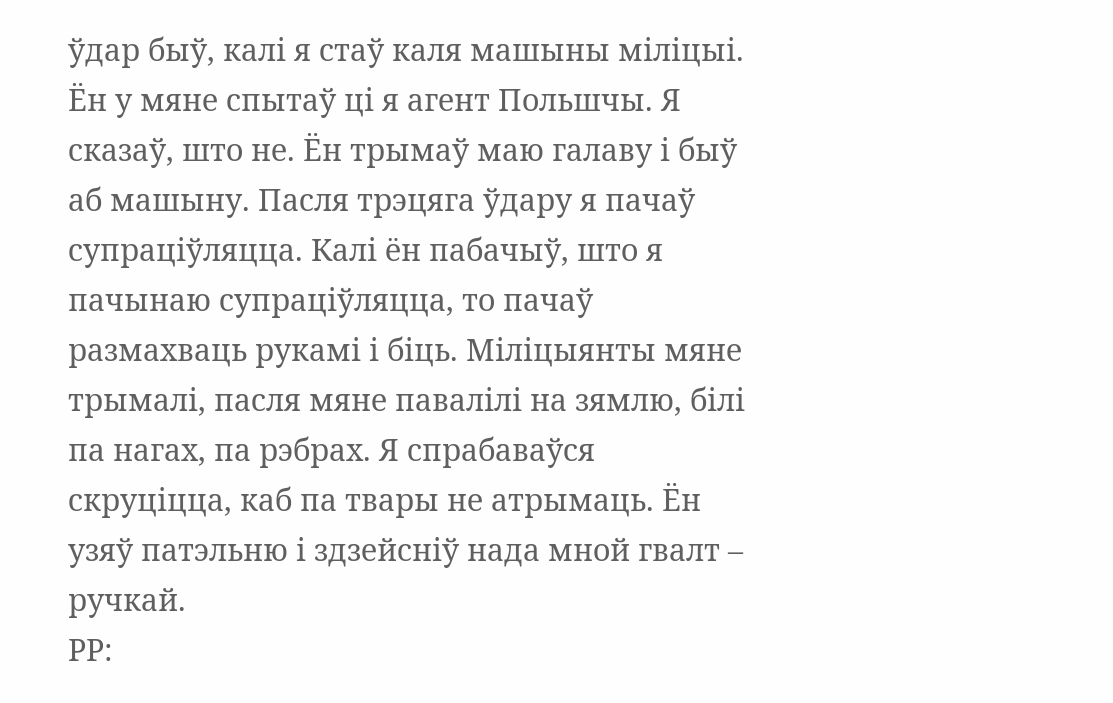ўдар быў, калі я стаў каля машыны міліцыі. Ён у мяне спытаў ці я агент Польшчы. Я сказаў, што не. Ён трымаў маю галаву і быў аб машыну. Пасля трэцяга ўдару я пачаў супраціўляцца. Калі ён пабачыў, што я пачынаю супраціўляцца, то пачаў размахваць рукамі і біць. Міліцыянты мяне трымалі, пасля мяне павалілі на зямлю, білі па нагах, па рэбрах. Я спрабаваўся скруціцца, каб па твары не атрымаць. Ён узяў патэльню і здзейсніў нада мной гвалт – ручкай.
РР: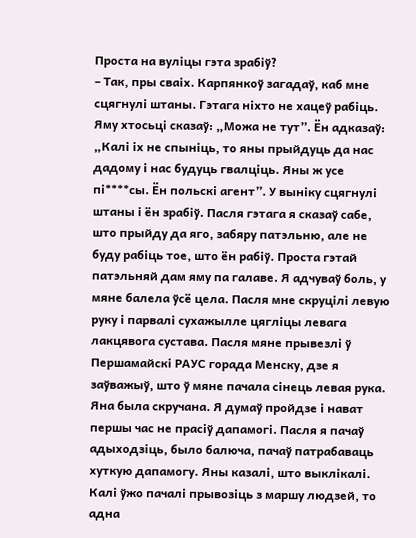Проста на вуліцы гэта зрабіў?
– Так, пры сваіх. Карпянкоў загадаў, каб мне сцягнулі штаны. Гэтага ніхто не хацеў рабіць. Яму хтосьці сказаў: „Можа не тут”. Ён адказаў: „Калі іх не спыніць, то яны прыйдуць да нас дадому і нас будуць гвалціць. Яны ж усе пі****сы. Ён польскі агент”. У выніку сцягнулі штаны і ён зрабіў. Пасля гэтага я сказаў сабе, што прыйду да яго, забяру патэльню, але не буду рабіць тое, што ён рабіў. Проста гэтай патэльняй дам яму па галаве. Я адчуваў боль, у мяне балела ўсё цела. Пасля мне скруцілі левую руку і парвалі сухажылле цягліцы левага лакцявога сустава. Пасля мяне прывезлі ў Першамайскі РАУС горада Менску, дзе я заўважыў, што ў мяне пачала сінець левая рука. Яна была скручана. Я думаў пройдзе і нават першы час не прасіў дапамогі. Пасля я пачаў адыходзіць, было балюча, пачаў патрабаваць хуткую дапамогу. Яны казалі, што выклікалі. Калі ўжо пачалі прывозіць з маршу людзей, то адна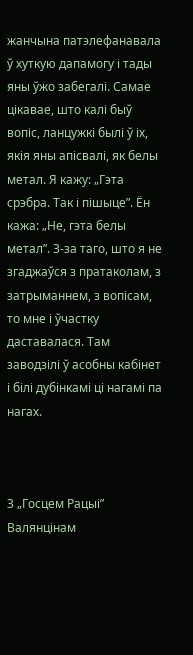жанчына патэлефанавала ў хуткую дапамогу і тады яны ўжо забегалі. Самае цікавае, што калі быў вопіс, ланцужкі былі ў іх, якія яны апісвалі, як белы метал. Я кажу: „Гэта срэбра. Так і пішыце”. Ён кажа: „Не, гэта белы метал”. З-за таго, што я не згаджаўся з пратаколам, з затрыманнем, з вопісам, то мне і ўчастку даставалася. Там заводзілі ў асобны кабінет і білі дубінкамі ці нагамі па нагах.



З „Госцем Рацыі” Валянцінам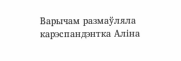Варычам размаўляла карэспандэнтка Аліна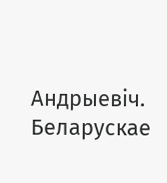Андрыевіч.
Беларускае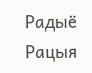Радыё Рацыя